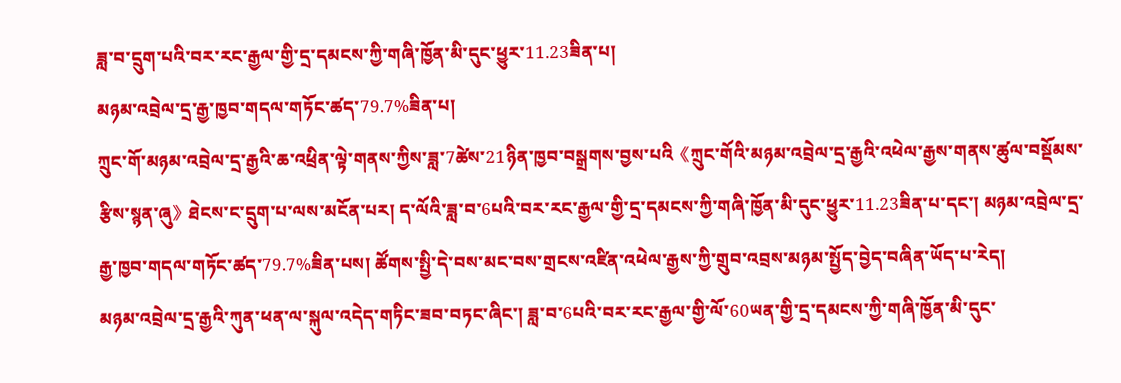ཟླ་བ་དྲུག་པའི་བར་རང་རྒྱལ་གྱི་དྲ་དམངས་ཀྱི་གཞི་ཁྱོན་མི་དུང་ཕྱུར་11.23ཟིན་པ།
མཉམ་འབྲེལ་དྲ་རྒྱ་ཁྱབ་གདལ་གཏོང་ཚད་79.7%ཟིན་པ།
ཀྲུང་གོ་མཉམ་འབྲེལ་དྲ་རྒྱའི་ཆ་འཕྲིན་ལྟེ་གནས་ཀྱིས་ཟླ་7ཚེས་21ཉིན་ཁྱབ་བསྒྲགས་བྱས་པའི《ཀྲུང་གོའི་མཉམ་འབྲེལ་དྲ་རྒྱའི་འཕེལ་རྒྱས་གནས་ཚུལ་བསྡོམས་རྩིས་སྙན་ཞུ》ཐེངས་ང་དྲུག་པ་ལས་མངོན་པར། ད་ལོའི་ཟླ་བ་6པའི་བར་རང་རྒྱལ་གྱི་དྲ་དམངས་ཀྱི་གཞི་ཁྱོན་མི་དུང་ཕྱུར་11.23ཟིན་པ་དང་། མཉམ་འབྲེལ་དྲ་རྒྱ་ཁྱབ་གདལ་གཏོང་ཚད་79.7%ཟིན་པས། ཚོགས་སྤྱི་དེ་བས་མང་བས་གྲངས་འཛིན་འཕེལ་རྒྱས་ཀྱི་གྲུབ་འབྲས་མཉམ་སྤྱོད་བྱེད་བཞིན་ཡོད་པ་རེད།
མཉམ་འབྲེལ་དྲ་རྒྱའི་ཀུན་ཕན་ལ་སྐུལ་འདེད་གཏིང་ཟབ་བཏང་ཞིང་། ཟླ་བ་6པའི་བར་རང་རྒྱལ་གྱི་ལོ་60ཡན་གྱི་དྲ་དམངས་ཀྱི་གཞི་ཁྱོན་མི་དུང་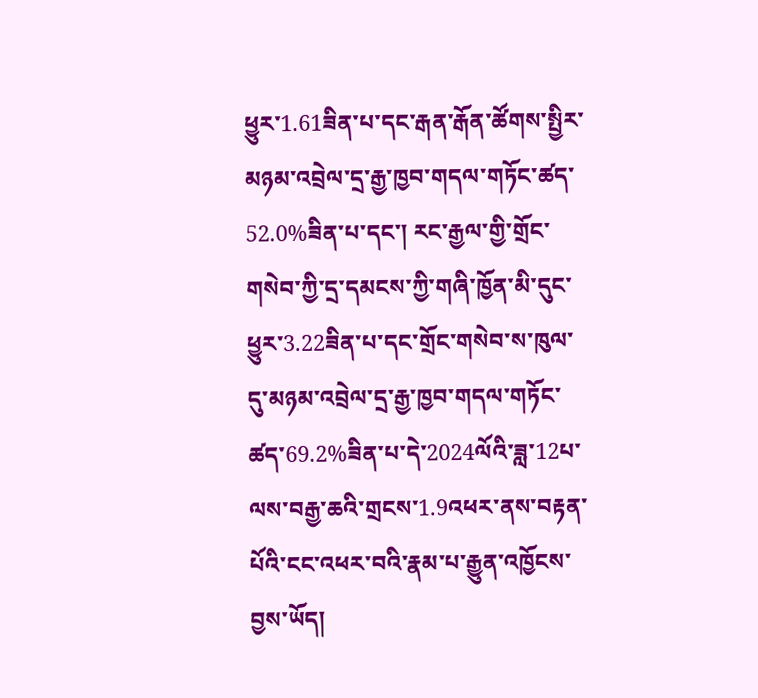ཕྱུར་1.61ཟིན་པ་དང་རྒན་རྒོན་ཚོགས་སྤྱིར་མཉམ་འབྲེལ་དྲ་རྒྱ་ཁྱབ་གདལ་གཏོང་ཚད་52.0%ཟིན་པ་དང་། རང་རྒྱལ་གྱི་གྲོང་གསེབ་ཀྱི་དྲ་དམངས་ཀྱི་གཞི་ཁྱོན་མི་དུང་ཕྱུར་3.22ཟིན་པ་དང་གྲོང་གསེབ་ས་ཁུལ་དུ་མཉམ་འབྲེལ་དྲ་རྒྱ་ཁྱབ་གདལ་གཏོང་ཚད་69.2%ཟིན་པ་དེ་2024ལོའི་ཟླ་12པ་ལས་བརྒྱ་ཆའི་གྲངས་1.9འཕར་ནས་བརྟན་པོའི་ངང་འཕར་བའི་རྣམ་པ་རྒྱུན་འཁྱོངས་བྱས་ཡོད།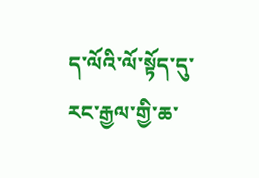ད་ལོའི་ལོ་སྟོད་དུ་རང་རྒྱལ་གྱི་ཆ་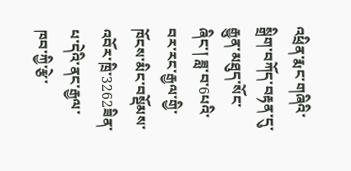འཕྲིན་རྨང་གཞིའི་སྒྲིག་བཀོད་བརྟན་དུ་རྒྱུན་མཐུད་སོང་ཞིང་། ཟླ་བ་6པའི་བར་རང་རྒྱལ་གྱི་ཁོངས་མིང་བསྡོམས་འབོར་ཁྲི་3262ཟིན་པ་དེའི་ནང་རྒྱལ་ཁབ་ཀྱི་རྩེ་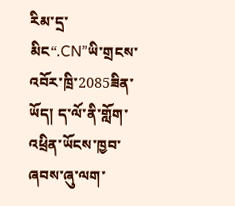རིམ་དྲ་མིང“.CN”ཡི་གྲངས་འབོར་ཁྲི་2085ཟིན་ཡོད། ད་ལོ་ནི་གློག་འཕྲིན་ཡོངས་ཁྱབ་ཞབས་ཞུ་ལག་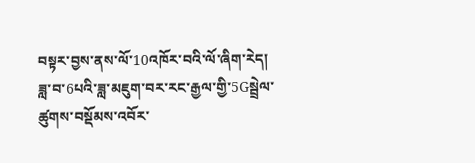བསྟར་བྱས་ནས་ལོ་10འཁོར་བའི་ལོ་ཞིག་རེད། ཟླ་བ་6པའི་ཟླ་མཇུག་བར་རང་རྒྱལ་གྱི་5Gསྦྲེལ་ཚུགས་བསྡོམས་འབོར་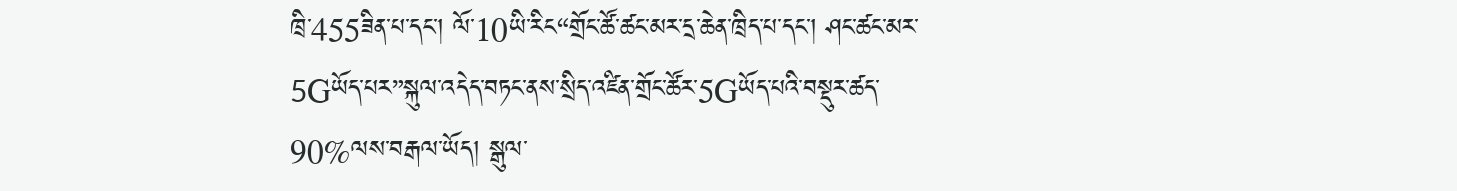ཁྲི་455ཟིན་པ་དང་། ལོ་10ཡི་རིང“གྲོང་ཚོ་ཚང་མར་དྲ་ཆེན་ཁྲིད་པ་དང་། ཤང་ཚང་མར་5Gཡོད་པར”སྐུལ་འདེད་བཏང་ནས་སྲིད་འཛིན་གྲོང་ཚོར་5Gཡོད་པའི་བསྡུར་ཚད་90%ལས་བརྒལ་ཡོད། སྒུལ་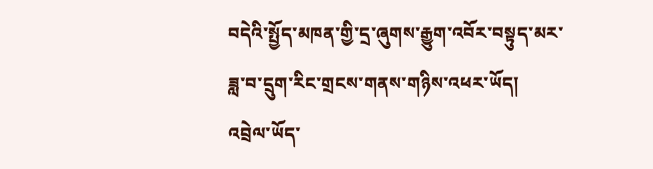བདེའི་སྤྱོད་མཁན་གྱི་དྲ་ཞུགས་རྒྱུག་འབོར་བསྟུད་མར་ཟླ་བ་དྲུག་རིང་གྲངས་གནས་གཉིས་འཕར་ཡོད།
འབྲེལ་ཡོད་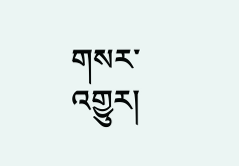གསར་འགྱུར།